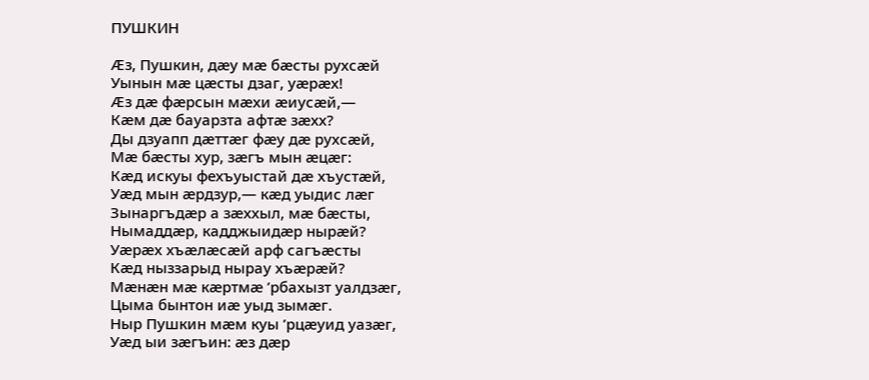ПУШКИН

Æз, Пушкин, дæу мæ бæсты рухсæй
Уынын мæ цæсты дзаг, уæрæх!
Æз дæ фæрсын мæхи æиусæй,—
Кæм дæ бауарзта афтæ зæхх?
Ды дзуапп дæттæг фæу дæ рухсæй,
Мæ бæсты хур, зæгъ мын æцæг:
Кæд искуы фехъуыстай дæ хъустæй,
Уæд мын æрдзур,— кæд уыдис лæг
Зынаргъдæр а зæххыл, мæ бæсты,
Нымаддæр, кадджыидæр нырæй?
Уæрæх хъæлæсæй арф сагъæсты
Кæд ныззарыд нырау хъæрæй?
Мæнæн мæ кæртмæ ’рбахызт уалдзæг,
Цыма бынтон иæ уыд зымæг.
Ныр Пушкин мæм куы ’рцæуид уазæг,
Уæд ыи зæгъин: æз дæр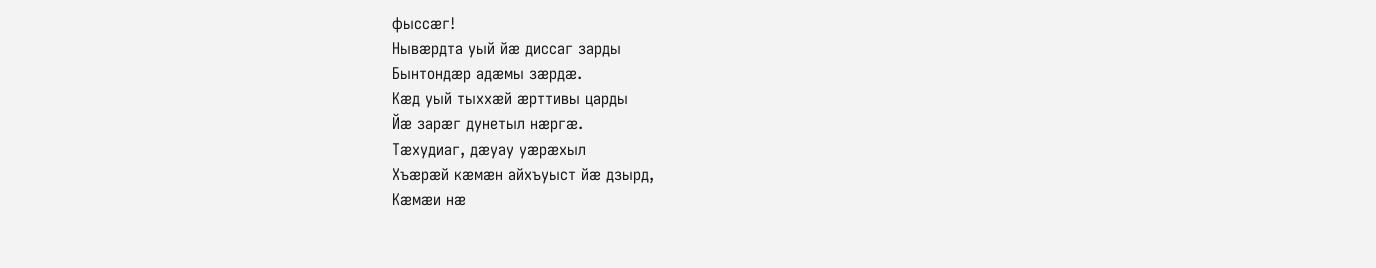фыссæг!
Нывæрдта уый йæ диссаг зарды
Бынтондæр адæмы зæрдæ.
Кæд уый тыххæй æрттивы царды
Йæ зарæг дунетыл нæргæ.
Тæхудиаг, дæуау уæрæхыл
Хъæрæй кæмæн айхъуыст йæ дзырд,
Кæмæи нæ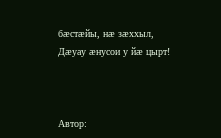бæстæйы, нæ зæххыл,
Дæуау æнусои у йæ цырт!



Автор: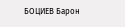БОЦИЕВ Барон